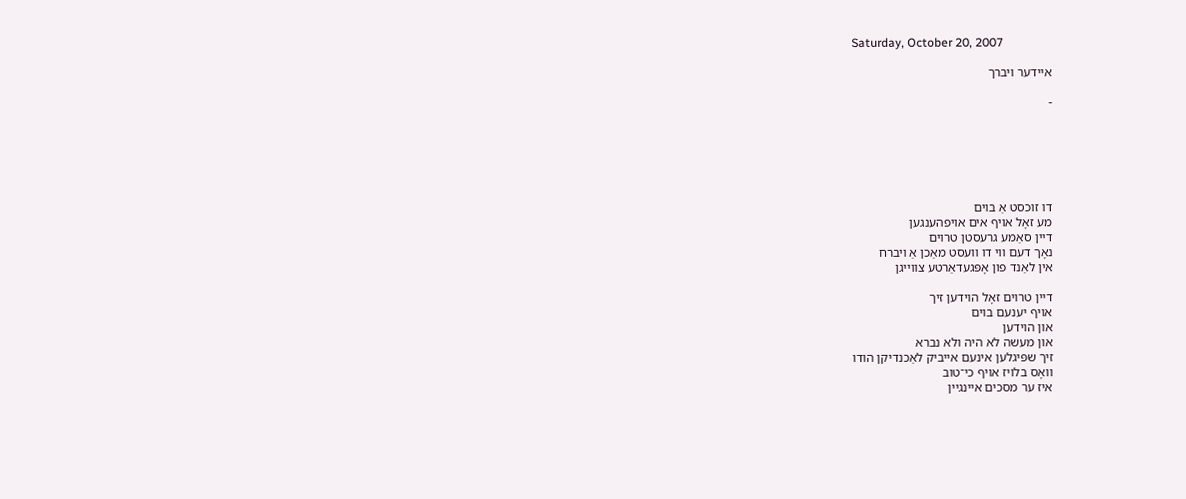Saturday, October 20, 2007

איידער ויברך

-






דו זוכסט אַ בוים
מע זאָל אויף אים אויפהענגען
דיין סאַמע גרעסטן טרוים
נאָך דעם ווי דו וועסט מאַכן אַ ויברח
אין לאַנד פון אָפּגעדאַרטע צווייגן

דיין טרוים זאָל הוידען זיך
אויף יענעם בוים
און הוידען
און מעשה לא היה ולא נברא
זיך שפּיגלען אינעם אייביק לאַכנדיקן הודו
וואָס בלויז אויף כי־טוב
איז ער מסכים איינגיין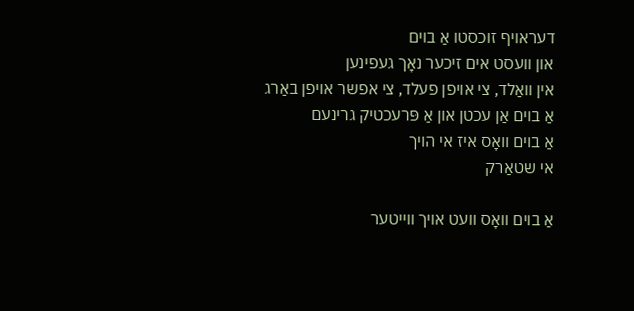דעראויף זוכסטו אַ בוים
און וועסט אים זיכער נאָך געפינען
אין וואַלד, צי אויפן פעלד, צי אפשר אויפן באַרג
אַ בוים אַן עכטן און אַ פּרעכטיק גרינעם
אַ בוים וואָס איז אי הויך
אי שטאַרק

אַ בוים וואָס וועט אויך ווייטער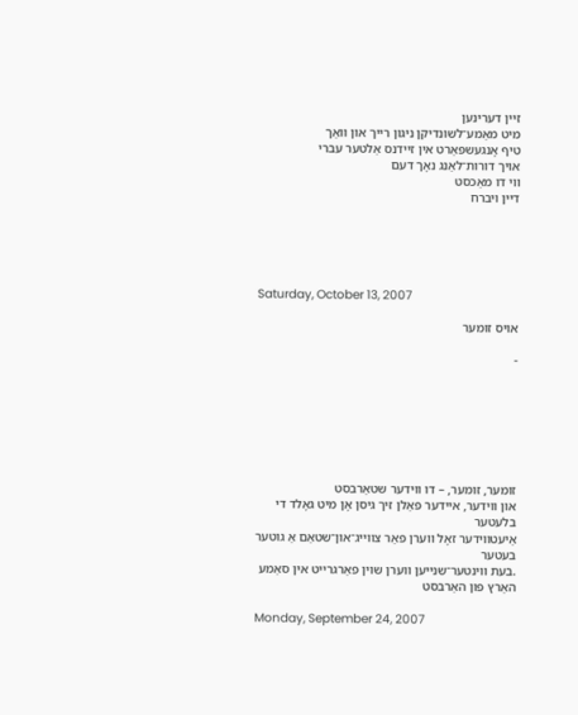זיין דערינען
מיט מאַמע־לשונדיקן ניגון רייך און וואַך
טיף אָנגעשפּאַרט אין זיידנס אַלטער עברי
אויך דורות־לאַנג נאָך דעם
ווי דו מאַכסט
דיין ויברח





Saturday, October 13, 2007

אויס זומער

-







זומער, זומער, – דו ווידער שטאַרבסט
און ווידער, איידער פאַלן זיך גיסן אָן מיט גאָלד די בלעטער
אַיעטווידער זאָל ווערן פאַר צווייג־און־שטאַם אַ גוטער בעטער
.בעת ווינטער־שנייען ווערן שוין פאַרגרייט אין סאַמע האַרץ פון האַרבסט

Monday, September 24, 2007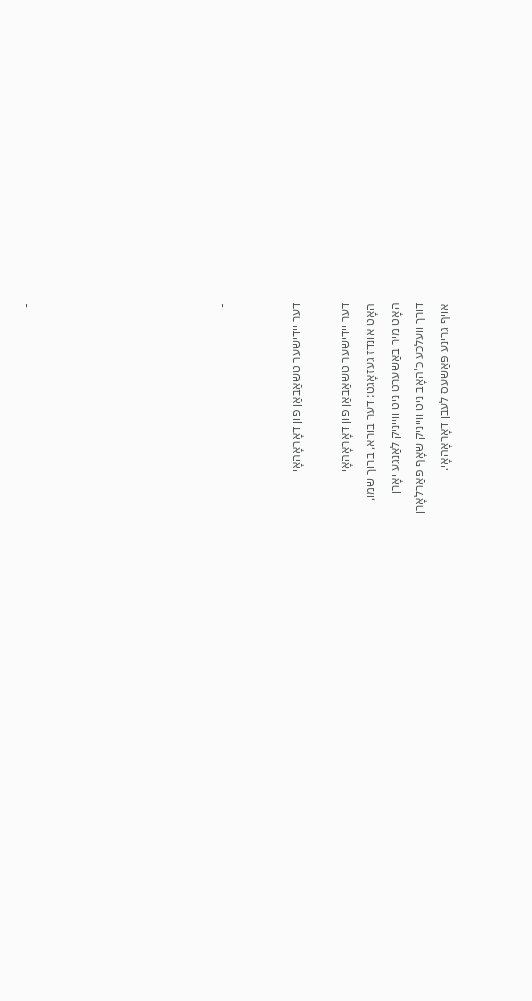-







-


דער יידישער טשאַבאַן פון דאָראָהאָי

דער יידישער טשאַבאַן פון דאָראָהאָי
האָט אונדז געזאָגט: דער בורא, ברוך שמו,
האָט מיר באַשערט ניט ווייניק לאַנגע יאָרן
דורך וועלכע כ'האָב ניט ווייניק שאָף פאַרלאָרן
אויף גרינע פּאַשעס לעבן דאָראָהאָי.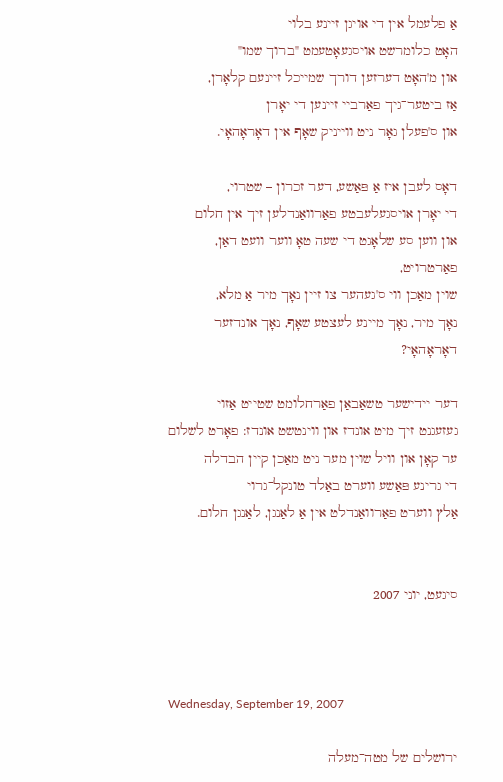אַ פלעמל אין די אויגן זיינע בלוי
האָט כלומרשט אויסגעאָטעמט "ברוך שמו"
און מ'האָט דערזען דורך שמייכל זיינעם קלאָרן,
אַז ביטער־גיך פאַרביי זיינען די יאָרן
און ס'פעלן גאָר ניט ווייניק שאָף אין דאָראָהאָי.

דאָס לעבן איז אַ פּאַשע, דער זכרון – שטרוי,
די יאָרן אויסגעלעבטע פאַרוואַנדלען זיך אין חלום
און ווען סע שלאָגט די שעה טאָ ווער וועט דאַן, פאַרטרויט,
שוין מאַכן ווי ס'געהער צו זיין נאָך מיר אַ מלא,
נאָך מיר, נאָך מיינע לעצטע שאָף, נאָך אונדזער דאָראָהאָי?

דער יידישער טשאַבאַן פאַרחלומט שטייט אַזוי
געזעגנט זיך מיט אונדז און ווינטשט אונדז: פאָרט לשלום
ער קאָן און וויל שוין מער ניט מאַכן קיין הבדלה
די גרינע פּאַשע ווערט באַלד טונקל־גרוי
אַלץ ווערט פאַרוואַנדלט אין אַ לאַנגן, לאַנגן חלום.


סיגעט, יוני 2007



Wednesday, September 19, 2007

ירושלים של מטה־מעלה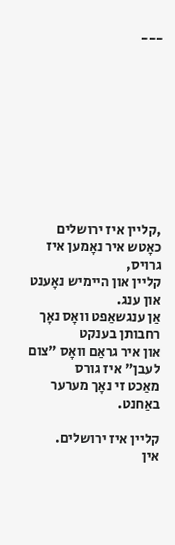---










,קליין איז ירושלים
כאָטש איר נאָמען איז גרויס,
קליין און היימיש נאָענט און ענג.
אַן ענגשאַפט וואָס נאָך רחבותן בענקט
און איר גראַם וואָס "צום לעבן" איז גורס
מאַכט זי נאָך מערער באַחנט.

קליין איז ירושלים.
אין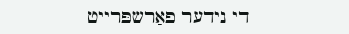די נידער פאַרשפּרייט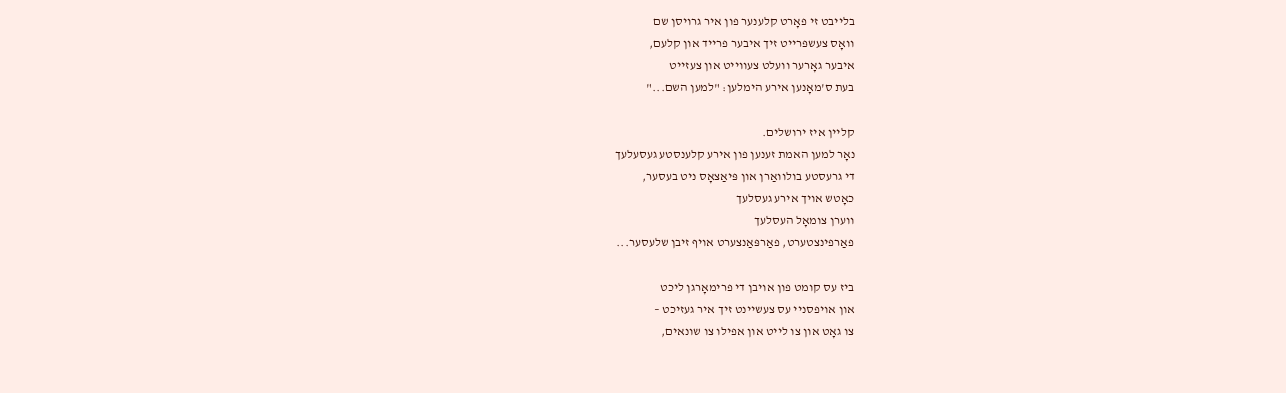בלייבט זי פאָרט קלענער פון איר גרויסן שם
וואָס צעשפּרייט זיך איבער פרייד און קלעם,
איבער גאָרער וועלט צעווייט און צעזייט
בעת ס'מאָנען אירע הימלען: "למען השם..."

קליין איז ירושלים.
נאָר למען האמת זענען פון אירע קלענסטע געסעלעך
די גרעסטע בולוואַרן און פּיאַצאָס ניט בעסער,
כאָטש אויך אירע געסלעך
ווערן צומאָל העסלעך
פאַרפינצטערט, פאַרפּאַנצערט אויף זיבן שלעסער...

ביז עס קומט פון אויבן די פרימאָרגן ליכט
און אויפסניי עס צעשיינט זיך איר געזיכט –
צו גאָט און צו לייט און אפילו צו שונאים,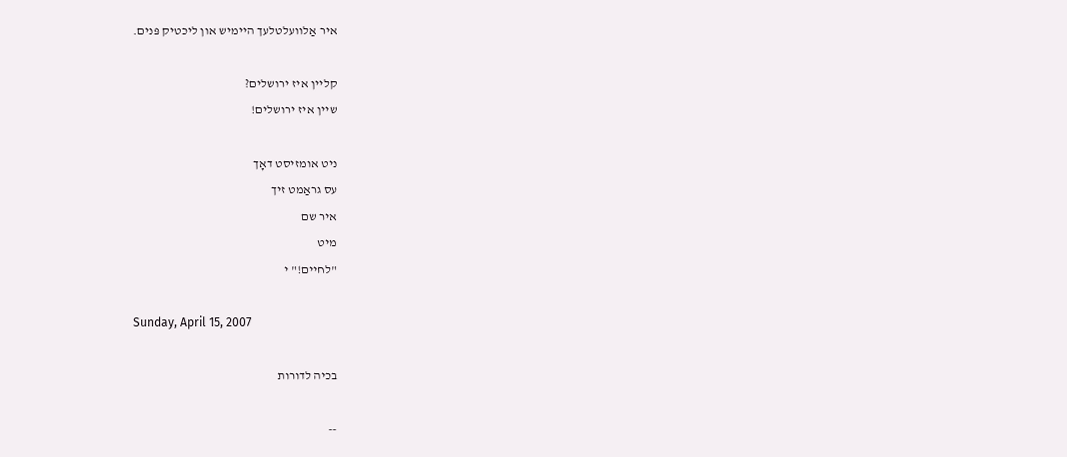איר אַלוועלטלעך היימיש און ליכטיק פּנים.

קליין איז ירושלים?
שיין איז ירושלים!

ניט אומזיסט דאָך
עס גראַמט זיך
איר שם
מיט
"לחיים!" י

Sunday, April 15, 2007

בכיה לדורות

--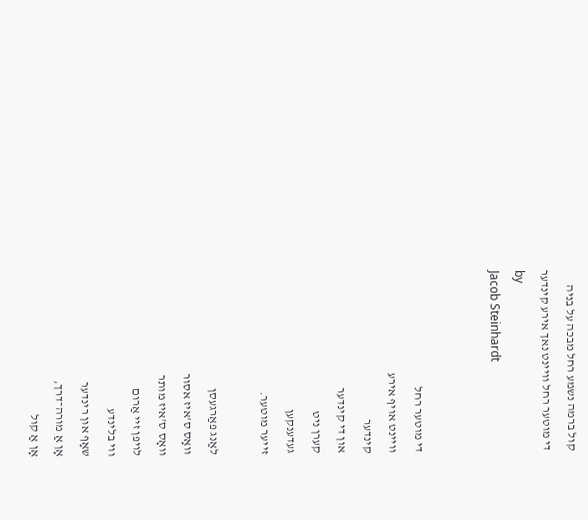קול ברמה נשמע רחל מבכה על בניה
די מוטער רחל וויינט נאך אירע קינדער
by
Jacob Steinhardt


די מוטער רחל
וויינט אויף אירע
קינדער
און די קינדער
קערן ניט
געדענקען
זייער מוטער.

לאַנג פאַרגעסן
וואָס ס'איז אסור
וואָס ס'איז מותר
לויפן זיי אַרום
ווי בלינדע
שאָף און רינדער
אָן אַ מורה־דרך,
אָן אַ קול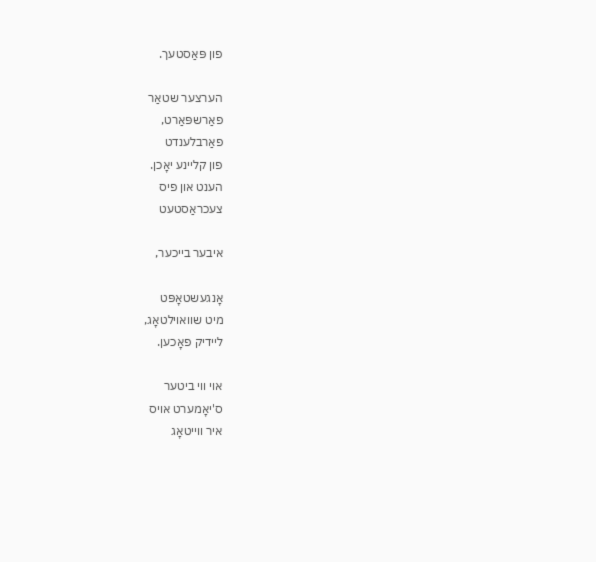פון פּאַסטעך.

הערצער שטאַר
פאַרשפּאַרט,
פאַרבלענדט
פון קליינע יאָכן.
הענט און פיס
צעכראַסטעט

איבער בייכער,

אָנגעשטאָפּט
מיט שוואוילטאָג,
ליידיק פאָכען.

אוי ווי ביטער
ס'יאָמערט אויס
איר ווייטאָג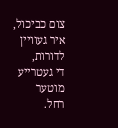צום כביכול,
איר געוויין
לדורות,
די געטרייע
מוטער
רחל.